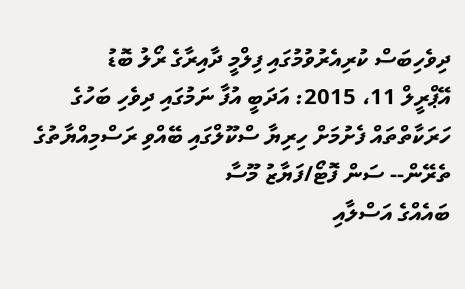ދިވެހިބަސް ކުރިއެރުވުމުގައި ފިލްމީ ދާއިރާގެ ރޯލު ބޮޑު
އޭޕްރީލް 11، 2015: އަދަބީ އުފާ ނަމުގައި ދިވެހި ބަހުގެ ހަރަކާތްތައް ފެށުމަށް ހިރިޔާ ސްކޫލްގައި ބޭއްވި ރަސްމިއްޔާތުގެ ތެރޭން-- ސަން ފޮޓޯ/ފަޔާޒު މޫސާ
ބައެއްގެ އަސްލާއި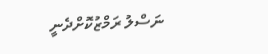ނަސްލު ރަމްޒުކޮށްދެނީ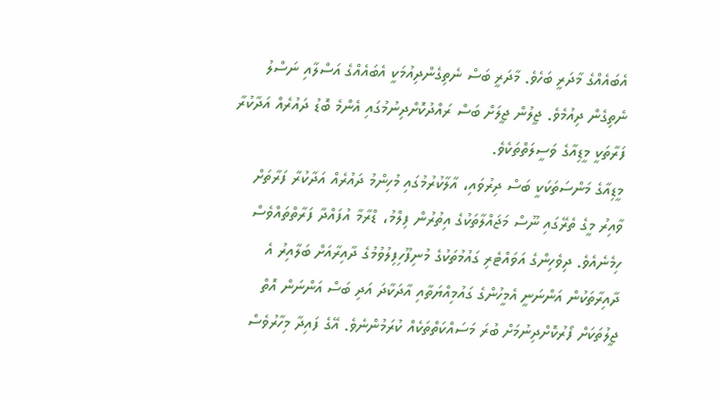އެބައެއްގެ މާދަރީ ބަހެވެ. މާދަރީ ބަސް ނެތިގެންދިއުމަކީ އެބައެއްގެ އަސްލާއި ނަސްލު ނެތިގެން ދިއުމެވެ. ޖީލުން ޖީލަށް ބަސް ރައްދުކޮށްދިނުމުގައި އެންމެ ބޮޑު ދައުރެއް އަދާކުރާ ފަރާތަކީ މީޑިއާގެ ވަސީލަތްތަކެވެ.
މީޑިއާގެ މަންސަތަކަކީ ބަސް ދިރުވައި، އާލާކުރުމުގައި މުހިންމު ދައުރެއް އަދާކުރާ ފަރާތަށް ވާއިރު މީގެ ތެރޭގައި ނޫސް މަޖައްލާތަކުގެ އިތުރުން ފިލްމު، ޑްރާމާ އުފައްދާ ފަރާތްތައްވެސް ހިމެނެއެވެ. ދިވެހިންގެ އަވައްޓެރި ގައުމުތަކުގެ މުނިފޫހިފިލުވުމުގެ ދާއިރާއަށް ބަލާއިރު އެ ދާއިރާތަކުން އަންނަނީ އެމީހުންގެ ގައުމިއްޔަތާއި އާދަކާދަ އަދި ބަސް އަންނަން އޮތް ޖީލުތަކަށް ފޯރުކޮށްދިނުމަށް ބުރަ މަސައްކަތްތަކެއް ކުރަމުންނެވެ. އޭގެ ފައިދާ މިހާރުވެސް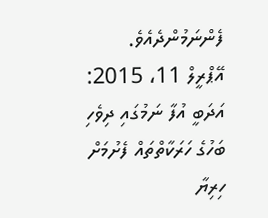ފެންނަމުންދެއެވެ.
އޭޕްރީލް 11، 2015: އަދަބީ އުފާ ނަމުގައި ދިވެހި ބަހުގެ ހަރަކާތްތައް ފެށުމަށް ހިރިޔާ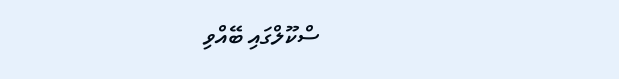ސްކޫލްގައި ބޭއްވި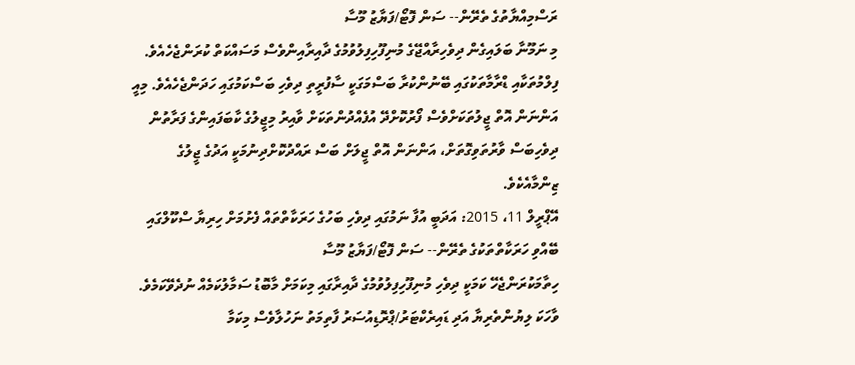ރަސްމިއްޔާތުގެ ތެރޭން-- ސަން ފޮޓޯ/ފަޔާޒު މޫސާ
މި ނަމޫނާ ބަލައިގެން ދިވެހިރާއްޖޭގެ މުނިފޫހިފިލުވުމުގެ ދާއިރާއިންވެސް މަސައްކަތް ކުރަންޖެހެއެވެ. ފިލްމުތަކާއި ޑްރާމާތަކުގައި ބޭނުންކުރާ ބަސްމަގަކީ ސާފުރީތި ދިވެހި ބަސްކަމުގައި ހަދަންޖެހެއެވެ. މިއީ އަންނަން އޮތް ޖީލުތަކަށްވެސް ފޯރުކޮށްދޭ އުފެއްދުންތަކަށް ވާއިރު މިޖީލުގެ ކާބަފައިންގެ ފަރާތުން ދިވެހިބަސް ވާރުތަވިގޮތަށް، އަންނަން އޮތް ޖީލަށް ބަސް ރައްދުކޮށްދިނުމަކީ އަދުގެ ޖީލުގެ ޒިންމާއެކެވެ.
އޭޕްރީލް 11، 2015: އަދަބީ އުފާ ނަމުގައި ދިވެހި ބަހުގެ ހަރަކާތްތައް ފެށުމަށް ހިރިޔާ ސްކޫލްގައި ބޭއްވި ހަރަކާތްތަކުގެ ތެރޭން-- ސަން ފޮޓޯ/ފަޔާޒު މޫސާ
ހިތާމަކުރަންޖެހޭ ކަމަކީ ދިވެހި މުނިފޫހިފިލުވުމުގެ ދާއިރާގައި މިކަމަށް މާބޮޑު ސަމާލުކަމެއް ނުދެވޭކަމެވެ.
ވާހަކަ ލިޔުންތެރިޔާ އަދި ޑައިރެކްޓަރު/ޕްރޮޑިއުސަރު ފާތިމަތު ނަހުލާވެސް މިކަމާ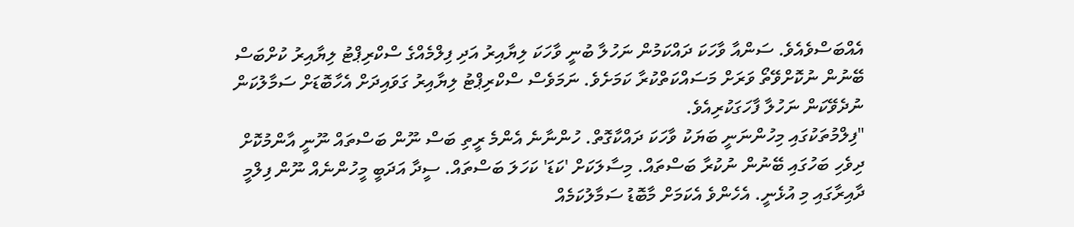އެއްބަސްވެއެވެ. ސަންއާ ވާހަކަ ދައްކަމުން ނަހުލާ ބުނީ ވާހަކަ ލިޔާއިރު އަދި ފިލްމެއްގެ ސްކްރިޕްޓު ލިޔާއިރު ކުށްބަސް ބޭނުން ނުކޮށްވޭތޯ ވަރަށް މަސައްކަތްކުރާ ކަމަށެވެ. ނަމަވެސް ސްކްރިޕްޓު ލިޔާއިރު ގަވައިދަށް އެހާބޮޑަށް ސަމާލުކަން ނުދެވޭކަން ނަހުލާ ފާހަގަކުރިއެވެ.
"ފިލްމުތަކުގައި މިހުންނަނީ ބަޔަކު ވާހަކަ ދައްކާގޮތް. ހުންނާނެ އެންމެ ރީތި ބަސް ނޫން ބަސްތައް ނޫނީ އާންމުކޮށް ދިވެހި ބަހުގައި ބޭނުން ނުކުރާ ބަސްތައް. މިސާލަކަށް 'ކަޑަ' ކަހަލަ ބަސްތައް. ސީދާ އަދަބީ މީހުންނެއް ނޫން ފިލްމީ ދާއިރާގައި މި އުޅެނީ. އެހެންވެ އެކަމަށް މާބޮޑު ސަމާލުކަމެއް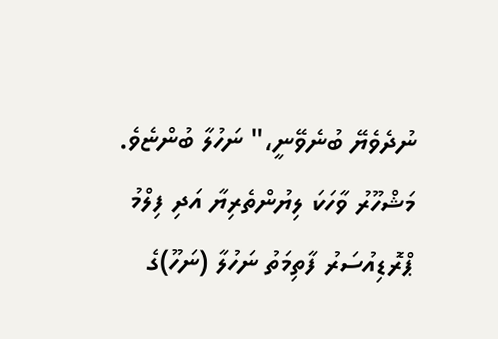ނުދެވެޔޭ ބުނެވޭނީ،" ނަހުލާ ބުންޏެވެ.
މަޝްހޫރު ވާހަކަ ލިޔުންތެރިޔާ އަދި ފިލްމު ޕްރޮޑިއުސަރު ފާތިމަތު ނަހުލާ (ނަހޫ)ގެ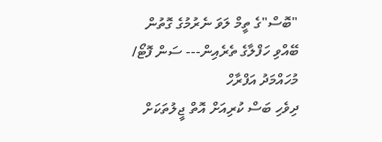"ބޮސް"ގެ ތީމް ލަވަ ނެރުމުގެ ގޮތުން ބޭއްވި ހަފްލާގެ ތެރެއިން--- ސަން ފޮޓޯ/ މުހައްމަދު އަފްރާހް
ދިވެހި ބަސް ކުރިއަށް އޮތް ޖީލުތަކަށް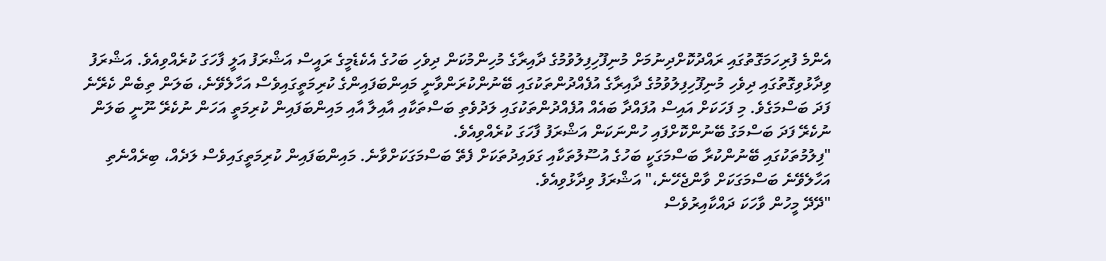އެންމެ ފުރިހަމަގޮތުގައި ރައްދުކޮށްދިނުމަށް މުނިފޫހިފިލުވުމުގެ ދާއިރާގެ މުހިންމުކަން ދިވެހި ބަހުގެ އެކެޑެމީގެ ރައީސް އަޝްރަފު އަލީ ފާހަގަ ކުރެއްވިއެވެ. އަޝްރަފު ވިދާޅުވިގޮތުގައި ދިވެހި މުނިފޫހިފިލުވުމުގެ ދާއިރާގެ އުފެއްދުންތަކުގައި ބޭނުންކުރަންވާނީ މައިންބަފައިންގެ ކުރިމަތީގައިވެސް އަހާލެވޭނެ، ބަލަން ތިބެން ކެރޭނެ ފަދަ ބަސްމަގެވެ. މި ފަހަކަށް އައިސް އުފައްދާ ބައެއް އުފެއްދުންތަކުގައި ލަދުވެތި ބަސްތަކާއި އާއިލާ އާއި މައިންބަފައިން ކުރިމަތީ އަހަން ނުކެރޭ ނޫނީ ބަލަން ނުކެރޭ ފަދަ ބަސްމަގު ބޭނުންކޮށްފައި ހުންނަކަން އަޝްރަފު ފާހަގަ ކުރެއްވިއެވެ.
"ފިލުމުތަކުގައި ބޭނުންކުރާ ބަސްމަގަކީ ބަހުގެ އުސޫލުތަކާއި ގަވައިދުތަކަށް ފެތޭ ބަސްމަގަކަށްވާނެ. މައިންބަފައިން ކުރިމަތީގައިވެސް ލަދެއް، ބިރެއްނެތި އަހާލެވޭނެ ބަސްމަގަކަށް ވާންޖެހޭނެ،" އަޝްރަފު ވިދާޅުވިއެވެ.
"ދޭދޭ މީހުން ވާހަކަ ދައްކާއިރުވެސް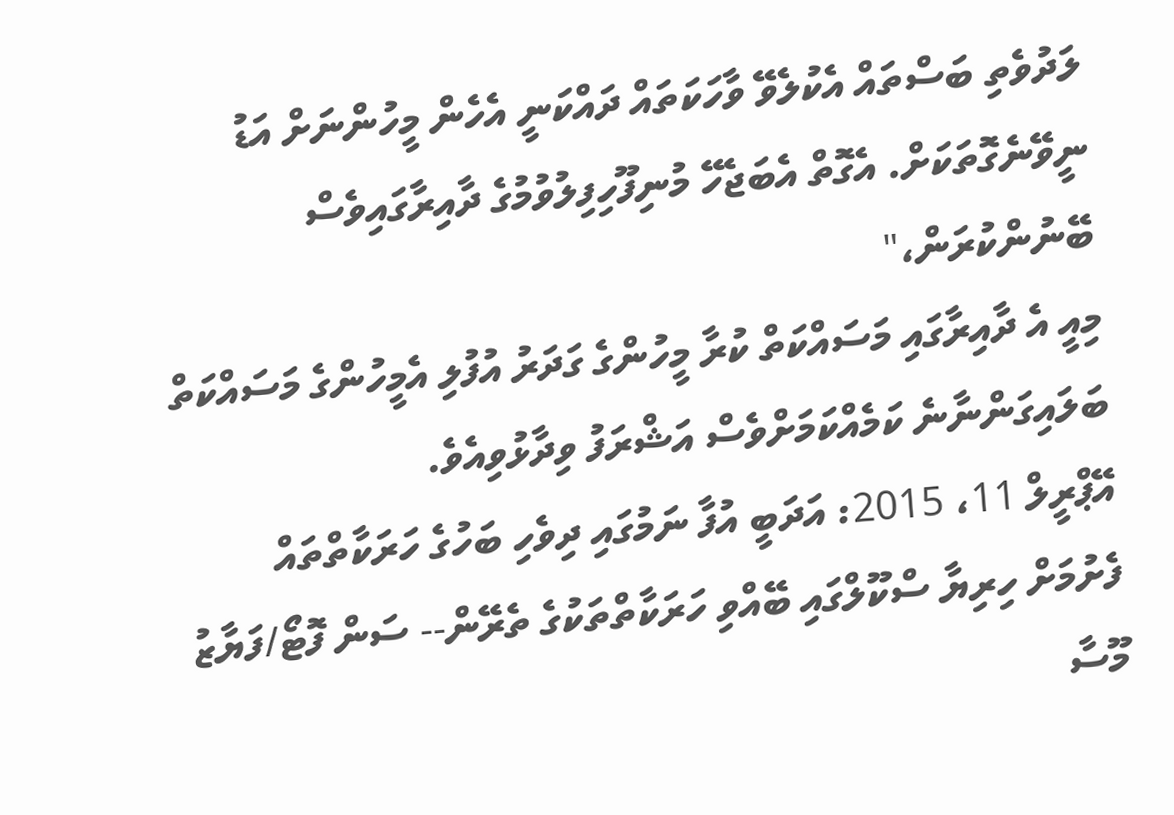ލަދުވެތި ބަސްތައް އެކުލެވޭ ވާހަކަތައް ދައްކަނީ އެހެން މީހުންނަށް އަޑު ނީވޭނެގޮތަކަށް. އެގޮތް އެބަޖެހޭ މުނިފޫހިފިލުވުމުގެ ދާއިރާގައިވެސް ބޭނުންކުރަން،"
މިއީ އެ ދާއިރާގައި މަސައްކަތް ކުރާ މީހުންގެ ގަދަރު އުފުލި އެމީހުންގެ މަސައްކަތް ބަލައިގަންނާނެ ކަމެއްކަމަށްވެސް އަޝްރަފު ވިދާޅުވިއެވެ.
އޭޕްރީލް 11، 2015: އަދަބީ އުފާ ނަމުގައި ދިވެހި ބަހުގެ ހަރަކާތްތައް ފެށުމަށް ހިރިޔާ ސްކޫލްގައި ބޭއްވި ހަރަކާތްތަކުގެ ތެރޭން-- ސަން ފޮޓޯ/ފަޔާޒު މޫސާ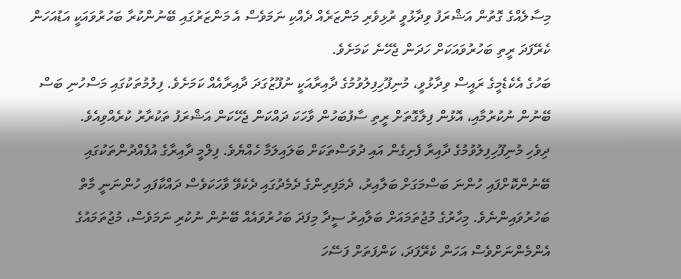މިސާލެއްގެ ގޮތުން އަޝްރަފު ވިދާޅުވީ ރުޅިވެރި މަންޒަރެއް ދެއްކި ނަމަވެސް އެ މަންޒަރުގައި ބޭނުންކުރާ ބަހުރުވައަކީ އަޑުއަހަން ކެރޭފަދަ ރީތި ބަހުރުވައަކަށް ހަދަން ޖެހޭނެ ކަމަށެވެ.
ބަހުގެ އެކެޑެމީގެ ރައީސް ވިދާޅުވީ، މުނިފޫހިފިލުވުމުގެ ދާއިރާއަކީ ނުފޫޒުގަދަ ދާއިރާއެއް ކަމަށެވެ. ފިލުމުތަކުގައި މަސްހުނި ބަސް ބޭނުން ނުކުރުމާއި، އޮޅުން ފިލާގޮތަށް ރީތި ސާފުބަހުން ވާހަކަ ދައްކަން ޖެހޭކަން އަޝްރަފު ތަކުރާރު ކުރެއްވިއެވެ.
ދިވެހި މުނިފޫހިފިލުވުމުގެ ދާއިރާ ފެށިގެން އައި ދުވަސްތަކަށް ބަލައިލަމާ ހެއްޔެވެ. ފިލްމީ ދާއިރާގެ އުފެއްދުންތަކުގައި ބޭނުންކޮށްފައި ހުންނަ ބަސްމަގަށް ބަލާއިރު، ދެމަފިރިންގެ ދެމެދުގައި ދެކެވޭ ވާހަކަވެސް ދައްކާފައި ހުންނަނީ މާތް ބަހުރުވައިންނެވެ. މިހާރުގެ މުޖުތަމައަށް ބަލާއިރު ސީދާ މިފަދަ ބަހުރުވައެއް ބޭނުން ނުކުރި ނަމަވެސް، މުޖުތަމައުގެ އެންމެންނަށްވެސް އަހަން ކެރޭފަދަ، ކަންފަތަށް ފަސޭހަ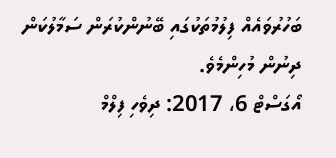ބަހުރުވައެއް ފިލުމުތަކުގައި ބޭނުންކުރަން ސަމާލުކަން ދިނުން މުހިންމެވެ.
އޯގަސްޓް 6، 2017: ދިވެހި ފިލްމް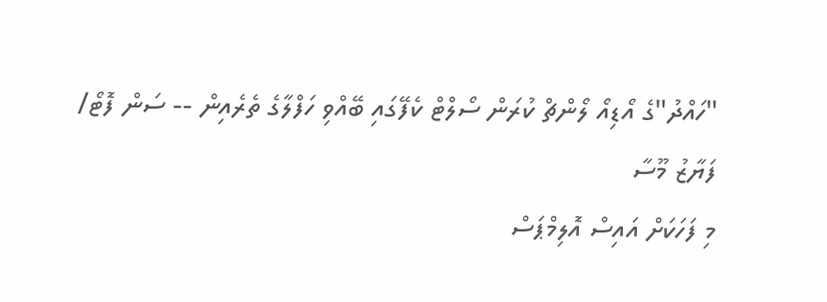"ހައްދު"ގެ އޯޑިއޯ ލޯންޗް ކުރަން ސޯލްޓް ކެފޭގައި ބޭއްވި ހަފްލާގެ ތެރެއިން -- ސަން ފޮޓޯ/ ފަޔާޒު މޫސާ
މި ފަހަކަށް އައިސް އޮލިމްޕަސް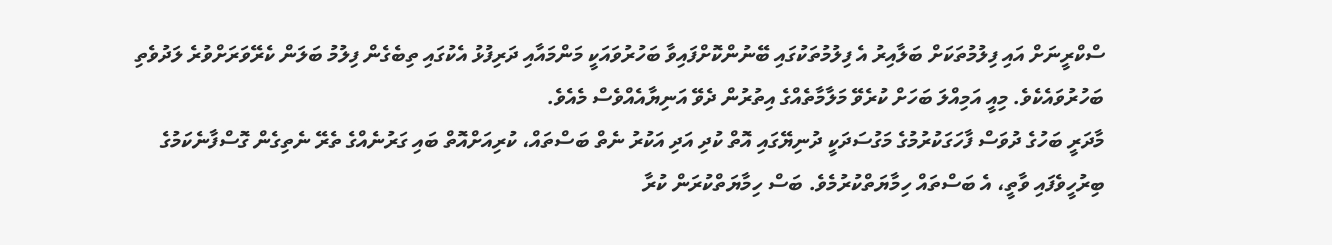ސްކްރީނަށް އައި ފިލުމުތަކަށް ބަލާއިރު އެ ފިލުމުތަކުގައި ބޭނުންކޮށްފައިވާ ބަހުރުވައަކީ މަންމައާއި ދަރިފުޅު އެކުގައި ތިބެގެން ފިލުމު ބަލަން ކެރޭވަރަށްވުރެ ލަދުވެތި ބަހުރުވައެކެވެ. މިއީ އަމިއްލަ ބަހަށް ކުރެވޭ މަލާމާތެއްގެ އިތުރުން ދެވޭ އަނިޔާއެއްވެސް މެއެވެ.
މާދަރީ ބަހުގެ ދުވަސް ފާހަގަކުރުމުގެ މަގުސަދަކީ ދުނިޔޭގައި އޮތް ކުދި އަދި އަކުރު ނެތް ބަސްތައް، ކުރިއަށްއޮތް ބައި ގަރުނެއްގެ ތެރޭ ނެތިގެން ގޮސްފާނެކަމުގެ ބިރުހީވެފައި ވާތީ، އެ ބަސްތައް ހިމާޔަތްކުރުމެވެ. ބަސް ހިމާޔަތްކުރަން ކުރާ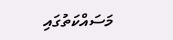މަސައްކަތުގައި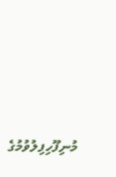މުނިފޫހިފިލުވުމުގެ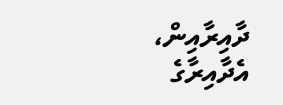ދާއިރާއިން، އެދާއިރާގެ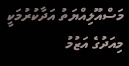މަސްއޫލިއްޔަތު އަދާކުރުމަކީ މިއަދުގެ އަޒުމު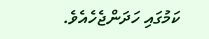ކަމުގައި ހަދަންޖެހެއެވެ.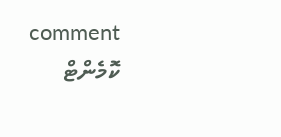comment ކޮމެންޓް